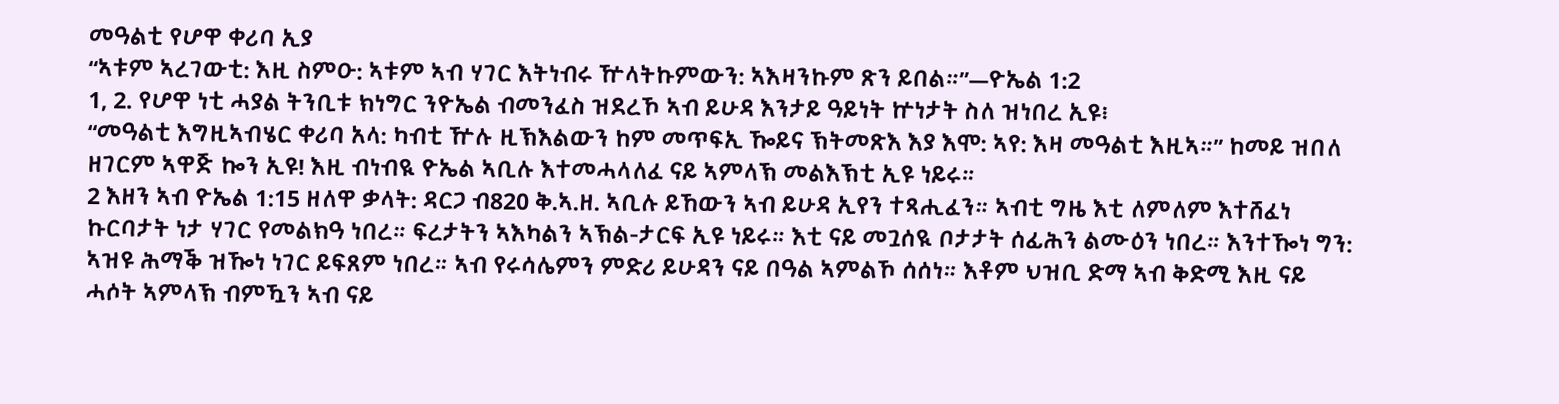መዓልቲ የሆዋ ቀሪባ ኢያ
“ኣቱም ኣረገውቲ: እዚ ስምዑ: ኣቱም ኣብ ሃገር እትነብሩ ዅላትኩምውን: ኣእዛንኩም ጽን ይበል።”—ዮኤል 1:2
1, 2. የሆዋ ነቲ ሓያል ትንቢቱ ክነግር ንዮኤል ብመንፈስ ዝደረኾ ኣብ ይሁዳ እንታይ ዓይነት ኵነታት ስለ ዝነበረ ኢዩ፧
“መዓልቲ እግዚኣብሄር ቀሪባ አላ: ካብቲ ዅሉ ዚኽእልውን ከም መጥፍኢ ዀይና ኽትመጽእ እያ እሞ: ኣየ: እዛ መዓልቲ እዚኣ።” ከመይ ዝበለ ዘገርም ኣዋጅ ኰን ኢዩ! እዚ ብነብዪ ዮኤል ኣቢሉ እተመሓላለፈ ናይ ኣምላኽ መልእኽቲ ኢዩ ነይሩ።
2 እዘን ኣብ ዮኤል 1:15 ዘለዋ ቃላት: ዳርጋ ብ820 ቅ.ኣ.ዘ. ኣቢሉ ይኸውን ኣብ ይሁዳ ኢየን ተጻሒፈን። ኣብቲ ግዜ እቲ ለምለም እተሸፈነ ኩርባታት ነታ ሃገር የመልክዓ ነበረ። ፍረታትን ኣእካልን ኣኽል-ታርፍ ኢዩ ነይሩ። እቲ ናይ መጓሰዪ ቦታታት ሰፊሕን ልሙዕን ነበረ። እንተዀነ ግን: ኣዝዩ ሕማቕ ዝዀነ ነገር ይፍጸም ነበረ። ኣብ የሩሳሌምን ምድሪ ይሁዳን ናይ በዓል ኣምልኾ ሰሰነ። እቶም ህዝቢ ድማ ኣብ ቅድሚ እዚ ናይ ሓሶት ኣምላኽ ብምዃን ኣብ ናይ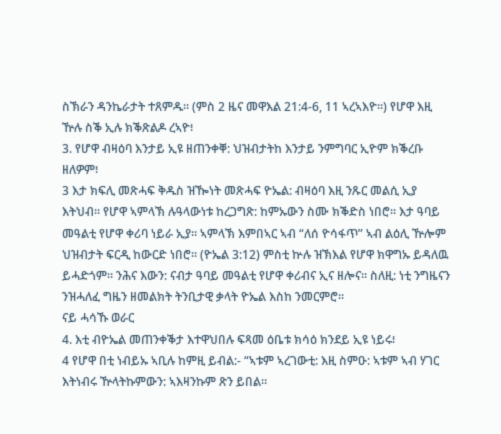ስኽራን ዳንኬራታት ተጸምዱ። (ምስ 2 ዜና መዋእል 21:4-6, 11 ኣረኣእዮ።) የሆዋ እዚ ዅሉ ስቕ ኢሉ ክቕጽልዶ ረኣዮ፧
3. የሆዋ ብዛዕባ እንታይ ኢዩ ዘጠንቀቐ: ህዝብታትከ እንታይ ንምግባር ኢዮም ክቕረቡ ዘለዎም፧
3 እታ ክፍሊ መጽሓፍ ቅዱስ ዝዀነት መጽሓፍ ዮኤል: ብዛዕባ እዚ ንጹር መልሲ ኢያ እትህብ። የሆዋ ኣምላኽ ሉዓላውነቱ ከረጋግጽ: ከምኡውን ስሙ ክቕድስ ነበሮ። እታ ዓባይ መዓልቲ የሆዋ ቀሪባ ነይራ ኢያ። ኣምላኽ እምበኣር ኣብ “ለሰ ዮሳፋጥ” ኣብ ልዕሊ ዅሎም ህዝብታት ፍርዲ ከውርድ ነበሮ። (ዮኤል 3:12) ምስቲ ኵሉ ዝኽእል የሆዋ ክዋግኡ ይዳለዉ ይሓድጎም። ንሕና እውን: ናብታ ዓባይ መዓልቲ የሆዋ ቀሪብና ኢና ዘሎና። ስለዚ: ነቲ ንግዜናን ንዝሓለፈ ግዜን ዘመልክት ትንቢታዊ ቃላት ዮኤል እስከ ንመርምሮ።
ናይ ሓሳኹ ወራር
4. እቲ ብዮኤል መጠንቀቕታ እተዋህበሉ ፍጻመ ዕቤቱ ክሳዕ ክንደይ ኢዩ ነይሩ፧
4 የሆዋ በቲ ነብይኡ ኣቢሉ ከምዚ ይብል:- “ኣቱም ኣረገውቲ: እዚ ስምዑ: ኣቱም ኣብ ሃገር እትነብሩ ዅላትኩምውን: ኣእዛንኩም ጽን ይበል።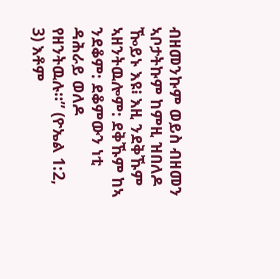ብዘመንኩም ወይስ ብዘመን ኣቦታትኩም ከምዚ ዝበለዶ ዀይኑ እዩ፧ እዚ ንደቅኹም ኣዘንትዉሎም: ደቅኹም ከኣ ንደቆም: ደቆምውን ነቲ ዳሕራይ ወለዶ የዘንትዉሉ።” (ዮኤል 1:2, 3) እቶም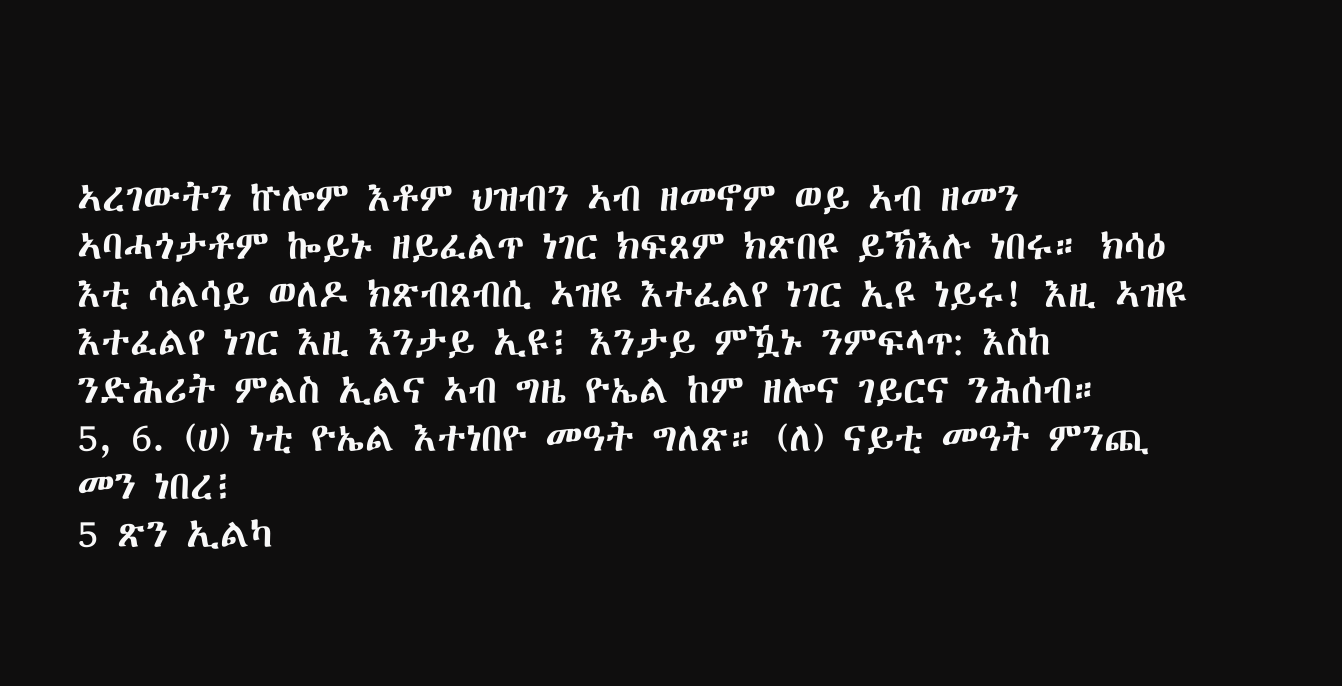ኣረገውትን ኵሎም እቶም ህዝብን ኣብ ዘመኖም ወይ ኣብ ዘመን ኣባሓጎታቶም ኰይኑ ዘይፈልጥ ነገር ክፍጸም ክጽበዩ ይኽእሉ ነበሩ። ክሳዕ እቲ ሳልሳይ ወለዶ ክጽብጸብሲ ኣዝዩ እተፈልየ ነገር ኢዩ ነይሩ! እዚ ኣዝዩ እተፈልየ ነገር እዚ እንታይ ኢዩ፧ እንታይ ምዃኑ ንምፍላጥ: እስከ ንድሕሪት ምልስ ኢልና ኣብ ግዜ ዮኤል ከም ዘሎና ገይርና ንሕሰብ።
5, 6. (ሀ) ነቲ ዮኤል እተነበዮ መዓት ግለጽ። (ለ) ናይቲ መዓት ምንጪ መን ነበረ፧
5 ጽን ኢልካ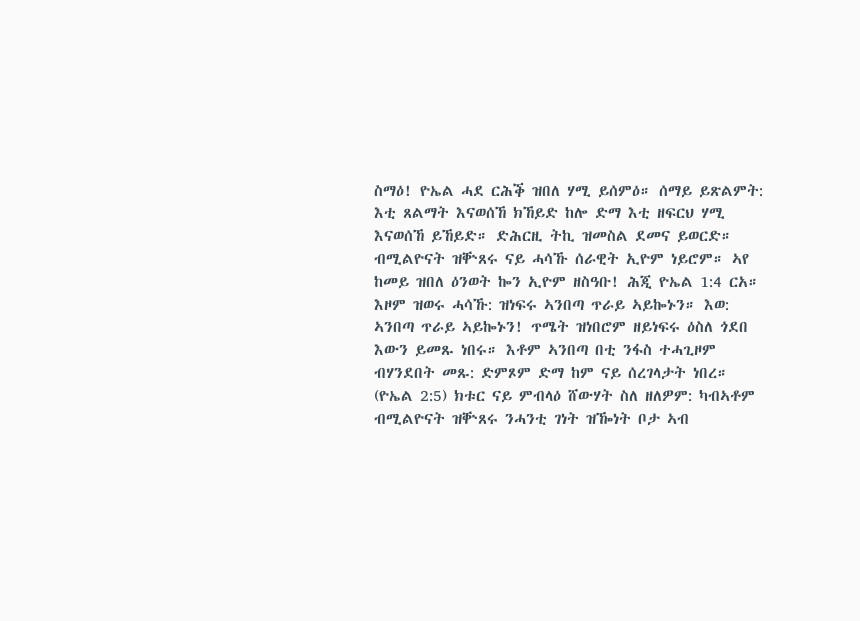ስማዕ! ዮኤል ሓደ ርሕቕ ዝበለ ሃሚ ይሰምዕ። ሰማይ ይጽልምት: እቲ ጸልማት እናወሰኸ ክኸይድ ከሎ ድማ እቲ ዘፍርህ ሃሚ እናወሰኸ ይኸይድ። ድሕርዚ ትኪ ዝመስል ደመና ይወርድ። ብሚልዮናት ዝቝጸሩ ናይ ሓሳኹ ሰራዊት ኢዮም ነይሮም። ኣየ ከመይ ዝበለ ዕንወት ኰን ኢዮም ዘስዓቡ! ሕጂ ዮኤል 1:4 ርአ። እዞም ዝወሩ ሓሳኹ: ዝነፍሩ ኣንበጣ ጥራይ ኣይኰኑን። እወ: ኣንበጣ ጥራይ ኣይኰኑን! ጥሜት ዝነበሮም ዘይነፍሩ ዕስለ ጎደበ እውን ይመጹ ነበሩ። እቶም ኣንበጣ በቲ ንፋስ ተሓጊዞም ብሃንደበት መጹ: ድምጾም ድማ ከም ናይ ሰረገላታት ነበረ። (ዮኤል 2:5) ክቱር ናይ ምብላዕ ሸውሃት ስለ ዘለዎም: ካብኣቶም ብሚልዮናት ዝቝጸሩ ንሓንቲ ገነት ዝዀነት ቦታ ኣብ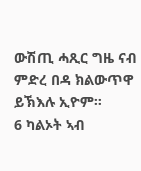ውሽጢ ሓጺር ግዜ ናብ ምድረ በዳ ክልውጥዋ ይኽእሉ ኢዮም።
6 ካልኦት ኣብ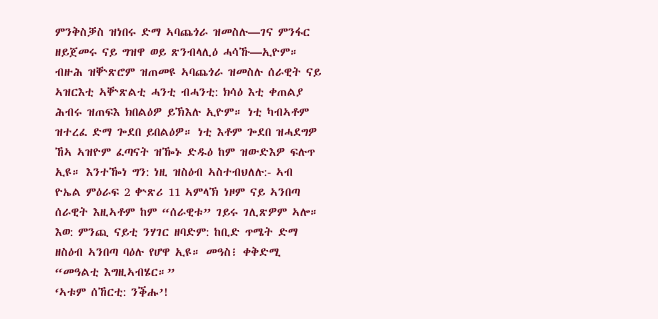ምንቅስቓስ ዝነበሩ ድማ ኣባጨጎራ ዝመስሉ—ገና ምንፋር ዘይጀመሩ ናይ ግዝዋ ወይ ጽንብላሊዕ ሓሳኹ—ኢዮም። ብዙሕ ዝቝጽሮም ዝጠመዩ ኣባጨጎራ ዝመስሉ ሰራዊት ናይ ኣዝርእቲ ኣቝጽልቲ ሓንቲ ብሓንቲ: ክሳዕ እቲ ቀጠልያ ሕብሩ ዝጠፍእ ክበልዕዎ ይኽእሉ ኢዮም። ነቲ ካብኣቶም ዝተረፈ ድማ ጐደበ ይበልዕዎ። ነቲ እቶም ጐደበ ዝሓደግዎ ኸኣ ኣዝዮም ፈጣናት ዝዀኑ ድዱዕ ከም ዝውድእዎ ፍሉጥ ኢዩ። እንተዀነ ግን: ነዚ ዝስዕብ ኣስተብህለሉ:- ኣብ ዮኤል ምዕራፍ 2 ቍጽሪ 11 ኣምላኽ ነዞም ናይ ኣንበጣ ሰራዊት እዚኣቶም ከም “ሰራዊቱ” ገይሩ ገሊጽዎም ኣሎ። እወ: ምንጪ ናይቲ ንሃገር ዘባድም: ከቢድ ጥሜት ድማ ዘስዕብ ኣንበጣ ባዕሉ የሆዋ ኢዩ። መዓስ፧ ቀቅድሚ “መዓልቲ እግዚኣብሄር።”
‘ኣቱም ሰኸርቲ: ንቕሑ’!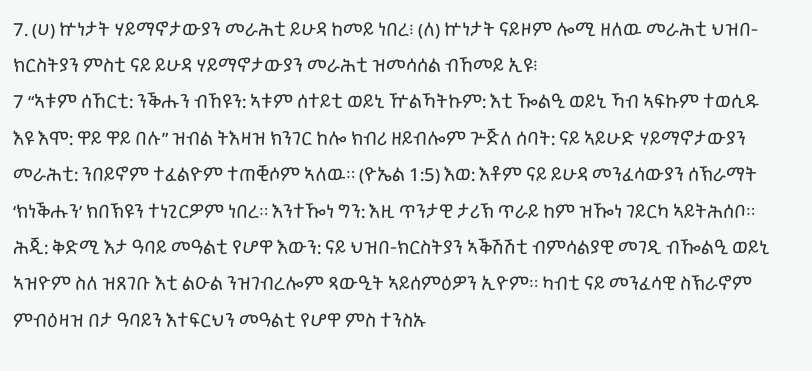7. (ሀ) ኵነታት ሃይማኖታውያን መራሕቲ ይሁዳ ከመይ ነበረ፧ (ለ) ኵነታት ናይዞም ሎሚ ዘለዉ መራሕቲ ህዝበ-ክርስትያን ምስቲ ናይ ይሁዳ ሃይማኖታውያን መራሕቲ ዝመሳሰል ብኸመይ ኢዩ፧
7 “ኣቱም ሰኸርቲ: ንቕሑን ብኸዩን: ኣቱም ሰተይቲ ወይኒ ዅልኻትኩም: እቲ ዀልዒ ወይኒ ኻብ ኣፍኩም ተወሲዱ እዩ እሞ: ዋይ ዋይ በሉ” ዝብል ትእዛዝ ክንገር ከሎ ክብሪ ዘይብሎም ጕጅለ ሰባት: ናይ ኣይሁድ ሃይማኖታውያን መራሕቲ: ንበይኖም ተፈልዮም ተጠቒሶም ኣለዉ። (ዮኤል 1:5) እወ: እቶም ናይ ይሁዳ መንፈሳውያን ሰኽራማት ‘ክነቕሑን’ ክበኽዩን ተነጊርዎም ነበረ። እንተዀነ ግን: እዚ ጥንታዊ ታሪኽ ጥራይ ከም ዝዀነ ገይርካ ኣይትሕሰቦ። ሕጂ: ቅድሚ እታ ዓባይ መዓልቲ የሆዋ እውን: ናይ ህዝበ-ክርስትያን ኣቕሽሽቲ ብምሳልያዊ መገዲ ብዀልዒ ወይኒ ኣዝዮም ስለ ዝጸገቡ እቲ ልዑል ንዝገብረሎም ጻውዒት ኣይሰምዕዎን ኢዮም። ካብቲ ናይ መንፈሳዊ ስኽራኖም ምብዕዛዝ በታ ዓባይን እተፍርህን መዓልቲ የሆዋ ምስ ተንስኡ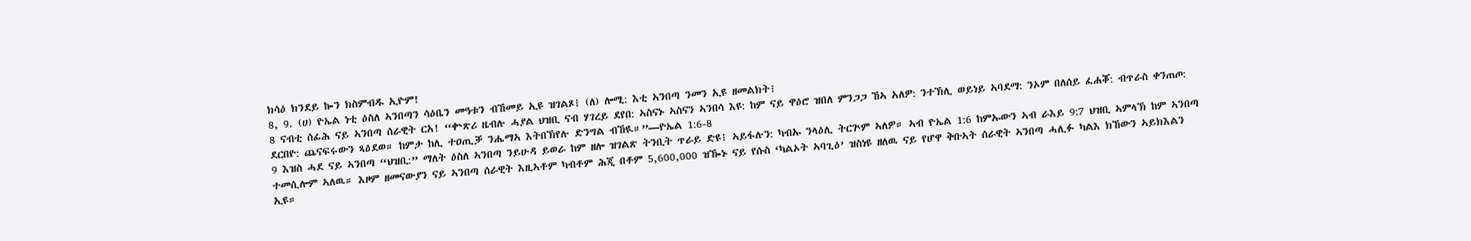ክሳዕ ክንደይ ኰን ክስምብዱ ኢዮም!
8, 9. (ሀ) ዮኤል ነቲ ዕስለ ኣንበጣን ሳዕቤን መዓቱን ብኸመይ ኢዩ ዝገልጾ፧ (ለ) ሎሚ: እቲ ኣንበጣ ንመን ኢዩ ዘመልክት፧
8 ናብቲ ሰፊሕ ናይ ኣንበጣ ሰራዊት ርአ! “ቍጽሪ ዜብሉ ሓያል ህዝቢ ናብ ሃገረይ ደየበ: ኣስናኑ ኣስናን ኣንበሳ እዩ: ከም ናይ ዋዕሮ ዝበለ ምንጋጋ ኸኣ አለዎ: ንተኽሊ ወይነይ ኣባደማ: ንኦም በለሰይ ፈሐቖ: ብጥራስ ቀንጠጦ: ደርበዮ: ጨናፍሩውን ጻዕደወ። ከምታ ከሊ ተዐጢቓ ንሔማኣ እትበኽየሉ ድንግል ብኸዪ።”—ዮኤል 1:6-8
9 እዝስ ሓደ ናይ ኣንበጣ “ህዝቢ:” ማለት ዕስለ ኣንበጣ ንይሁዳ ይወራ ከም ዘሎ ዝገልጽ ትንቢት ጥራይ ድዩ፧ ኣይፋሉን: ካብኡ ንላዕሊ ትርጕም ኣለዎ። ኣብ ዮኤል 1:6 ከምኡውን ኣብ ራእይ 9:7 ህዝቢ ኣምላኽ ከም ኣንበጣ ተመሲሎም ኣለዉ። እዞም ዘመናውያን ናይ ኣንበጣ ሰራዊት እዚኣቶም ካብቶም ሕጂ በቶም 5,600,000 ዝዀኑ ናይ የሱስ ‘ካልኦት ኣባጊዕ’ ዝስነዩ ዘለዉ ናይ የሆዋ ቅቡኣት ሰራዊት ኣንበጣ ሓሊፉ ካልእ ክኸውን ኣይክእልን ኢዩ።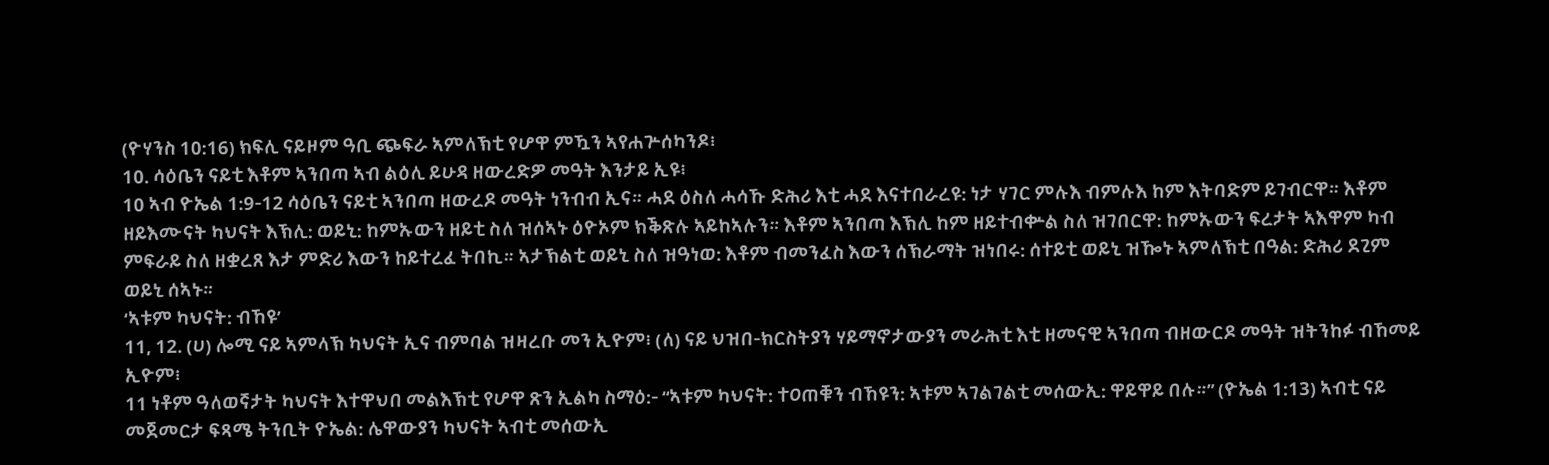(ዮሃንስ 10:16) ክፍሊ ናይዞም ዓቢ ጭፍራ ኣምለኽቲ የሆዋ ምዃን ኣየሐጕሰካንዶ፧
10. ሳዕቤን ናይቲ እቶም ኣንበጣ ኣብ ልዕሊ ይሁዳ ዘውረድዎ መዓት እንታይ ኢዩ፧
10 ኣብ ዮኤል 1:9-12 ሳዕቤን ናይቲ ኣንበጣ ዘውረዶ መዓት ነንብብ ኢና። ሓደ ዕስለ ሓሳኹ ድሕሪ እቲ ሓደ እናተበራረዩ: ነታ ሃገር ምሉእ ብምሉእ ከም እትባድም ይገብርዋ። እቶም ዘይእሙናት ካህናት እኽሊ: ወይኒ: ከምኡውን ዘይቲ ስለ ዝሰኣኑ ዕዮኦም ክቕጽሉ ኣይከኣሉን። እቶም ኣንበጣ እኽሊ ከም ዘይተብቍል ስለ ዝገበርዋ: ከምኡውን ፍረታት ኣእዋም ካብ ምፍራይ ስለ ዘቋረጸ እታ ምድሪ እውን ከይተረፈ ትበኪ። ኣታኽልቲ ወይኒ ስለ ዝዓነወ: እቶም ብመንፈስ እውን ሰኽራማት ዝነበሩ: ሰተይቲ ወይኒ ዝዀኑ ኣምለኽቲ በዓል: ድሕሪ ደጊም ወይኒ ሰኣኑ።
‘ኣቱም ካህናት: ብኸዩ’
11, 12. (ሀ) ሎሚ ናይ ኣምላኽ ካህናት ኢና ብምባል ዝዛረቡ መን ኢዮም፧ (ለ) ናይ ህዝበ-ክርስትያን ሃይማኖታውያን መራሕቲ እቲ ዘመናዊ ኣንበጣ ብዘውርዶ መዓት ዝትንከፉ ብኸመይ ኢዮም፧
11 ነቶም ዓለወኛታት ካህናት እተዋህበ መልእኽቲ የሆዋ ጽን ኢልካ ስማዕ:- “ኣቱም ካህናት: ተዐጠቑን ብኸዩን: ኣቱም ኣገልገልቲ መሰውኢ: ዋይዋይ በሉ።” (ዮኤል 1:13) ኣብቲ ናይ መጀመርታ ፍጻሜ ትንቢት ዮኤል: ሌዋውያን ካህናት ኣብቲ መሰውኢ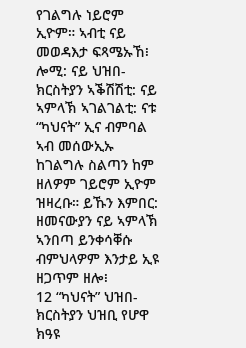የገልግሉ ነይሮም ኢዮም። ኣብቲ ናይ መወዳእታ ፍጻሜኡኸ፧ ሎሚ: ናይ ህዝበ-ክርስትያን ኣቕሽሽቲ: ናይ ኣምላኽ ኣገልገልቲ: ናቱ “ካህናት” ኢና ብምባል ኣብ መሰውኢኡ ከገልግሉ ስልጣን ከም ዘለዎም ገይሮም ኢዮም ዝዛረቡ። ይኹን እምበር: ዘመናውያን ናይ ኣምላኽ ኣንበጣ ይንቀሳቐሱ ብምህላዎም እንታይ ኢዩ ዘጋጥም ዘሎ፧
12 “ካህናት” ህዝበ-ክርስትያን ህዝቢ የሆዋ ክዓዩ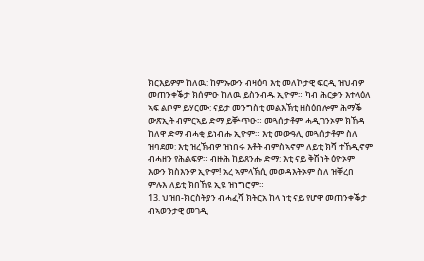ክርእይዎም ከለዉ: ከምኡውን ብዛዕባ እቲ መለኮታዊ ፍርዲ ዝህብዎ መጠንቀቕታ ክሰምዑ ከለዉ ይስንብዱ ኢዮም። ካብ ሕርቃን እተላዕለ ኣፍ ልቦም ይሃርሙ: ናይታ መንግስቲ መልእኽቲ ዘስዕበሎም ሕማቕ ውጽኢት ብምርኣይ ድማ ይቝጥዑ። መጓሰታቶም ሓዲገንኦም ክኸዳ ከለዋ ድማ ብሓቂ ይነብሑ ኢዮም። እቲ መውዓሊ መጓሰታቶም ስለ ዝባደመ: እቲ ዝረኽብዎ ዝነበሩ እቶት ብምስኣኖም ለይቲ ክሻ ተኸዲኖም ብሓዘን የሕልፍዎ። ብዙሕ ከይጸንሑ ድማ: እቲ ናይ ቅሽነት ዕዮኦም እውን ክስእንዎ ኢዮም! አረ ኣምላኽሲ መወዳእትኦም ስለ ዝቐረበ ምሉእ ለይቲ ክበኸዩ ኢዩ ዝነግሮም።
13. ህዝበ-ክርስትያን ብሓፈሻ ክትርአ ከላ ነቲ ናይ የሆዋ መጠንቀቕታ ብኣወንታዊ መገዲ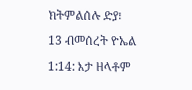ክትምልሰሉ ድያ፧
13 ብመሰረት ዮኤል 1:14: እታ ዘላቶም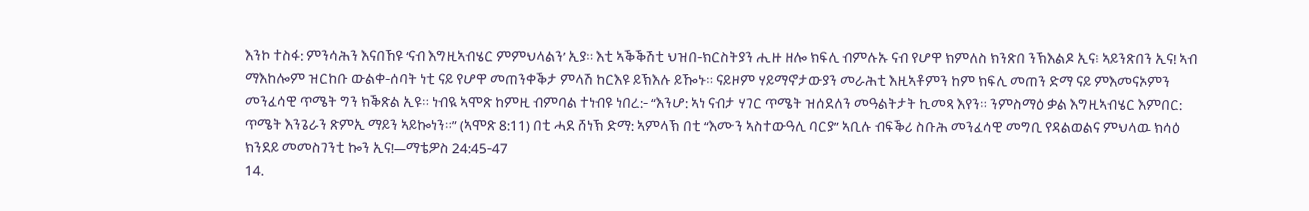እንኮ ተስፋ: ምንሳሕን እናበኸዩ ‘ናብ እግዚኣብሄር ምምህላልን’ ኢያ። እቲ ኣቕቕሽቲ ህዝበ-ክርስትያን ሒዙ ዘሎ ክፍሊ ብምሉኡ ናብ የሆዋ ክምለስ ክንጽበ ንኽእልዶ ኢና፧ ኣይንጽበን ኢና! ኣብ ማእከሎም ዝርከቡ ውልቀ-ሰባት ነቲ ናይ የሆዋ መጠንቀቕታ ምላሽ ከርእዩ ይኽእሉ ይዀኑ። ናይዞም ሃይማኖታውያን መራሕቲ እዚኣቶምን ከም ክፍሊ መጠን ድማ ናይ ምእመናኦምን መንፈሳዊ ጥሜት ግን ክቕጽል ኢዩ። ነብዪ ኣሞጽ ከምዚ ብምባል ተነብዩ ነበረ:- “እንሆ: ኣነ ናብታ ሃገር ጥሜት ዝሰደለን መዓልትታት ኪመጻ እየን። ንምስማዕ ቃል እግዚኣብሄር እምበር: ጥሜት እንጌራን ጽምኢ ማይን ኣይኰነን።” (ኣሞጽ 8:11) በቲ ሓደ ሸነኽ ድማ: ኣምላኽ በቲ “እሙን ኣስተውዓሊ ባርያ” ኣቢሉ ብፍቕሪ ስቡሕ መንፈሳዊ መግቢ የዳልወልና ምህላዉ ክሳዕ ክንደይ መመስገንቲ ኰን ኢና!—ማቴዎስ 24:45-47
14.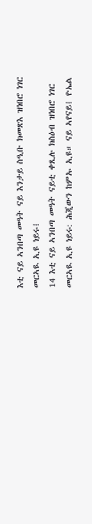እቲ ናይ ኣንበጣ መዓት ናይ እንታይ ስዒቡ ክመጽእ ዝነበሮ ነገር መርኣዪ ኢዩ ነይሩ፧
14 እቲ ናይ ኣንበጣ መዓት ናይቲ ቀጺሉ ክስዕብ ዝነበሮ ነገር መርኣዪ ኢዩ ነይሩ: ሕጂውን ከምኡ ኢዩ። ናይ ኣየናይ፧ ዮኤል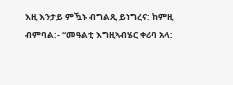እዚ እንታይ ምዃኑ ብግልጺ ይነግረና: ከምዚ ብምባል:- “መዓልቲ እግዚኣብሄር ቀሪባ አላ: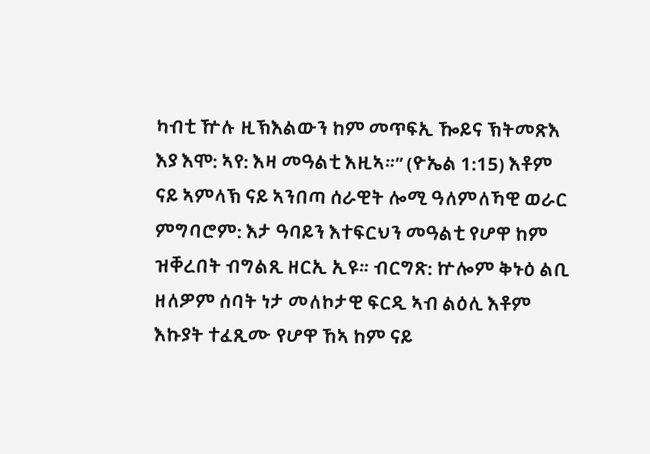ካብቲ ዅሉ ዚኽእልውን ከም መጥፍኢ ዀይና ኽትመጽእ እያ እሞ: ኣየ: እዛ መዓልቲ እዚኣ።” (ዮኤል 1:15) እቶም ናይ ኣምላኽ ናይ ኣንበጣ ሰራዊት ሎሚ ዓለምለኻዊ ወራር ምግባሮም: እታ ዓባይን እተፍርህን መዓልቲ የሆዋ ከም ዝቐረበት ብግልጺ ዘርኢ ኢዩ። ብርግጽ: ኵሎም ቅኑዕ ልቢ ዘለዎም ሰባት ነታ መለኮታዊ ፍርዲ ኣብ ልዕሊ እቶም እኩያት ተፈጺሙ የሆዋ ኸኣ ከም ናይ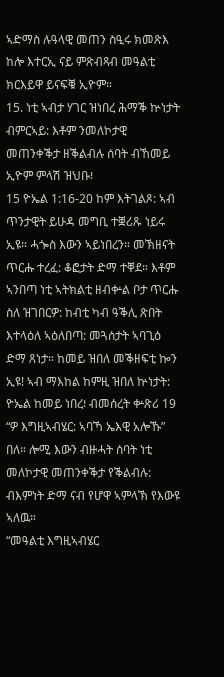ኣድማስ ሉዓላዊ መጠን ስዒሩ ክመጽእ ከሎ እተርኢ ናይ ምጽብጻብ መዓልቲ ክርእይዋ ይናፍቑ ኢዮም።
15. ነቲ ኣብታ ሃገር ዝነበረ ሕማቕ ኵነታት ብምርኣይ: እቶም ንመለኮታዊ መጠንቀቕታ ዘቕልብሉ ሰባት ብኸመይ ኢዮም ምላሽ ዝህቡ፧
15 ዮኤል 1:16-20 ከም እትገልጾ: ኣብ ጥንታዊት ይሁዳ መግቢ ተቛሪጹ ነይሩ ኢዩ። ሓጐስ እውን ኣይነበረን። መኽዘናት ጥርሑ ተረፈ: ቆፎታት ድማ ተቐደ። እቶም ኣንበጣ ነቲ ኣትክልቲ ዘብቍል ቦታ ጥርሑ ስለ ዝገበርዎ: ከብቲ ካብ ዓቕሊ ጽበት እተላዕለ ኣዕለበጣ: መጓሰታት ኣባጊዕ ድማ ጸነታ። ከመይ ዝበለ መቕዘፍቲ ኰን ኢዩ! ኣብ ማእከል ከምዚ ዝበለ ኵነታት: ዮኤል ከመይ ነበረ፧ ብመሰረት ቍጽሪ 19 “ዎ እግዚኣብሄር: ኣባኻ ኤእዊ አሎኹ” በለ። ሎሚ እውን ብዙሓት ሰባት ነቲ መለኮታዊ መጠንቀቕታ የቕልብሉ: ብእምነት ድማ ናብ የሆዋ ኣምላኽ የእውዩ ኣለዉ።
“መዓልቲ እግዚኣብሄር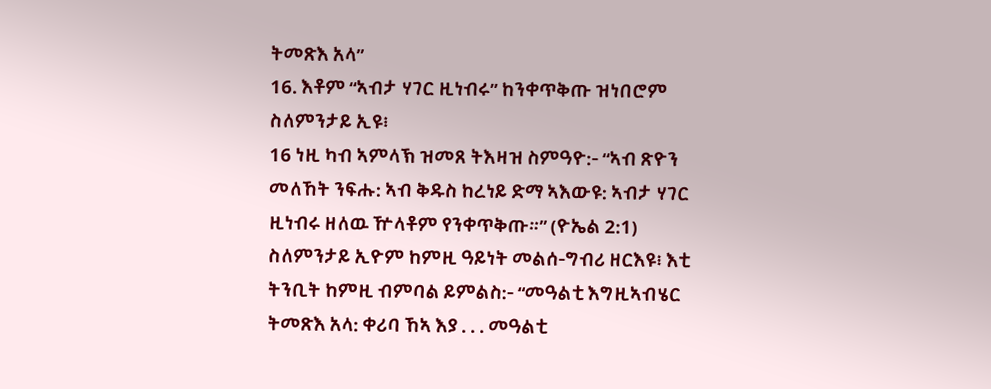ትመጽእ አላ”
16. እቶም “ኣብታ ሃገር ዚነብሩ” ከንቀጥቅጡ ዝነበሮም ስለምንታይ ኢዩ፧
16 ነዚ ካብ ኣምላኽ ዝመጸ ትእዛዝ ስምዓዮ:- “ኣብ ጽዮን መለኸት ንፍሑ: ኣብ ቅዱስ ከረነይ ድማ ኣእውዩ: ኣብታ ሃገር ዚነብሩ ዘለዉ ዅላቶም የንቀጥቅጡ።” (ዮኤል 2:1) ስለምንታይ ኢዮም ከምዚ ዓይነት መልሰ-ግብሪ ዘርእዩ፧ እቲ ትንቢት ከምዚ ብምባል ይምልስ:- “መዓልቲ እግዚኣብሄር ትመጽእ አላ: ቀሪባ ኸኣ እያ . . . መዓልቲ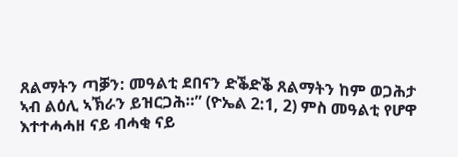ጸልማትን ጣቓን: መዓልቲ ደበናን ድቕድቕ ጸልማትን ከም ወጋሕታ ኣብ ልዕሊ ኣኽራን ይዝርጋሕ።” (ዮኤል 2:1, 2) ምስ መዓልቲ የሆዋ እተተሓሓዘ ናይ ብሓቂ ናይ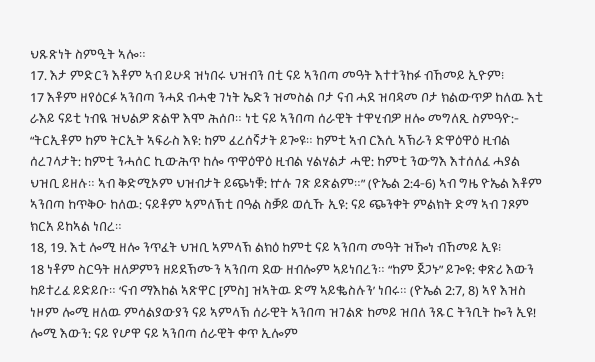ህጹጽነት ስምዒት ኣሎ።
17. እታ ምድርን እቶም ኣብ ይሁዳ ዝነበሩ ህዝብን በቲ ናይ ኣንበጣ መዓት እተተንከፉ ብኸመይ ኢዮም፧
17 እቶም ዘየዕርፉ ኣንበጣ ንሓደ ብሓቂ ገነት ኤድን ዝመስል ቦታ ናብ ሓደ ዝባዳመ ቦታ ክልውጥዎ ከለዉ እቲ ራእይ ናይቲ ነብዪ ዝህልዎ ጽልዋ እሞ ሕሰቦ። ነቲ ናይ ኣንበጣ ሰራዊት ተዋሂብዎ ዘሎ መግለጺ ስምዓዮ:- “ትርኢቶም ከም ትርኢት ኣፍራስ እዩ: ከም ፈረሰኛታት ይጐዩ። ከምቲ ኣብ ርእሲ ኣኽራን ድዋዕዋዕ ዚብል ሰረገላታት: ከምቲ ንሓሰር ኪውሕጥ ከሎ ጥዋዕዋዕ ዚብል ሃልሃልታ ሓዊ: ከምቲ ንውግእ እተሰለፈ ሓያል ህዝቢ ይዘሉ። ኣብ ቅድሚኦም ህዝብታት ይጭነቑ: ኵሉ ገጽ ይጽልም።” (ዮኤል 2:4-6) ኣብ ግዜ ዮኤል እቶም ኣንበጣ ከጥቅዑ ከለዉ: ናይቶም ኣምለኽቲ በዓል ስቓይ ወሲኹ ኢዩ: ናይ ጭንቀት ምልክት ድማ ኣብ ገጾም ክርአ ይከኣል ነበረ።
18, 19. እቲ ሎሚ ዘሎ ንጥፈት ህዝቢ ኣምላኽ ልክዕ ከምቲ ናይ ኣንበጣ መዓት ዝዀነ ብኸመይ ኢዩ፧
18 ነቶም ስርዓት ዘለዎምን ዘይደኽሙን ኣንበጣ ደው ዘብሎም ኣይነበረን። “ከም ጀጋኑ” ይጐዩ: ቀጽሪ እውን ከይተረፈ ይድይቡ። ‘ናብ ማእከል ኣጽዋር [ምስ] ዝኣትዉ ድማ ኣይቈስሉን’ ነበሩ። (ዮኤል 2:7, 8) ኣየ እዝስ ነዞም ሎሚ ዘለዉ ምሳልያውያን ናይ ኣምላኽ ሰራዊት ኣንበጣ ዝገልጽ ከመይ ዝበለ ንጹር ትንቢት ኰን ኢዩ! ሎሚ እውን: ናይ የሆዋ ናይ ኣንበጣ ሰራዊት ቀጥ ኢሎም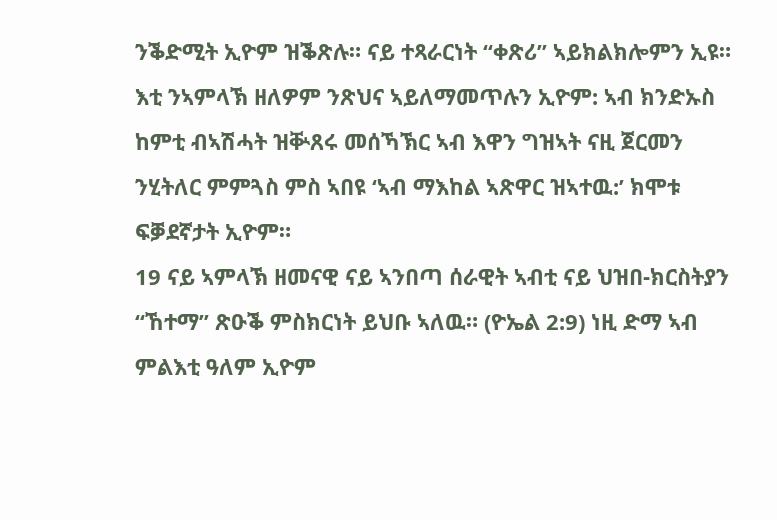ንቕድሚት ኢዮም ዝቕጽሉ። ናይ ተጻራርነት “ቀጽሪ” ኣይክልክሎምን ኢዩ። እቲ ንኣምላኽ ዘለዎም ንጽህና ኣይለማመጥሉን ኢዮም: ኣብ ክንድኡስ ከምቲ ብኣሽሓት ዝቝጸሩ መሰኻኽር ኣብ እዋን ግዝኣት ናዚ ጀርመን ንሂትለር ምምጓስ ምስ ኣበዩ ‘ኣብ ማእከል ኣጽዋር ዝኣተዉ:’ ክሞቱ ፍቓደኛታት ኢዮም።
19 ናይ ኣምላኽ ዘመናዊ ናይ ኣንበጣ ሰራዊት ኣብቲ ናይ ህዝበ-ክርስትያን “ኸተማ” ጽዑቕ ምስክርነት ይህቡ ኣለዉ። (ዮኤል 2:9) ነዚ ድማ ኣብ ምልእቲ ዓለም ኢዮም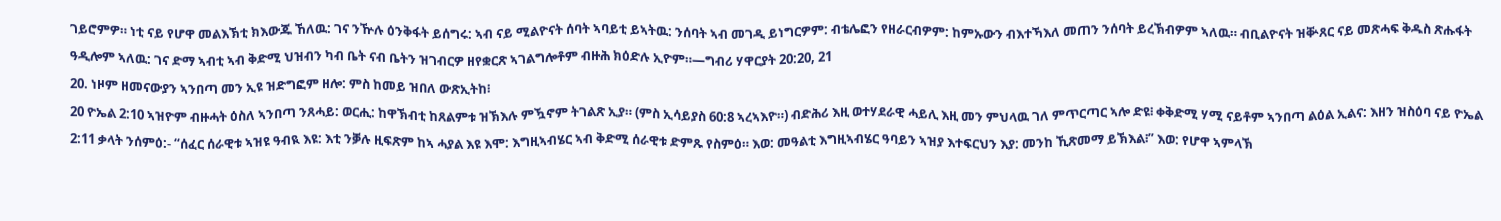ገይሮምዎ። ነቲ ናይ የሆዋ መልእኽቲ ክእውጁ ኸለዉ: ገና ንዅሉ ዕንቅፋት ይሰግሩ: ኣብ ናይ ሚልዮናት ሰባት ኣባይቲ ይኣትዉ: ንሰባት ኣብ መገዲ ይነግርዎም: ብቴሌፎን የዘራርብዎም: ከምኡውን ብእተኻእለ መጠን ንሰባት ይረኽብዎም ኣለዉ። ብቢልዮናት ዝቝጸር ናይ መጽሓፍ ቅዱስ ጽሑፋት ዓዲሎም ኣለዉ: ገና ድማ ኣብቲ ኣብ ቅድሚ ህዝብን ካብ ቤት ናብ ቤትን ዝገብርዎ ዘየቋርጽ ኣገልግሎቶም ብዙሕ ክዕድሉ ኢዮም።—ግብሪ ሃዋርያት 20:20, 21
20. ነዞም ዘመናውያን ኣንበጣ መን ኢዩ ዝድግፎም ዘሎ: ምስ ከመይ ዝበለ ውጽኢትከ፧
20 ዮኤል 2:10 ኣዝዮም ብዙሓት ዕስለ ኣንበጣ ንጸሓይ: ወርሒ: ከዋኽብቲ ከጸልምቱ ዝኽእሉ ምዃኖም ትገልጽ ኢያ። (ምስ ኢሳይያስ 60:8 ኣረኣእዮ።) ብድሕሪ እዚ ወተሃደራዊ ሓይሊ እዚ መን ምህላዉ ገለ ምጥርጣር ኣሎ ድዩ፧ ቀቅድሚ ሃሚ ናይቶም ኣንበጣ ልዕል ኢልና: እዘን ዝስዕባ ናይ ዮኤል 2:11 ቃላት ንሰምዕ:- “ሰፈር ሰራዊቱ ኣዝዩ ዓብዪ እዩ: እቲ ንቓሉ ዚፍጽም ከኣ ሓያል እዩ እሞ: እግዚኣብሄር ኣብ ቅድሚ ሰራዊቱ ድምጹ የስምዕ። እወ: መዓልቲ እግዚኣብሄር ዓባይን ኣዝያ እተፍርህን እያ: መንከ ኺጽመማ ይኽእል፧” እወ: የሆዋ ኣምላኽ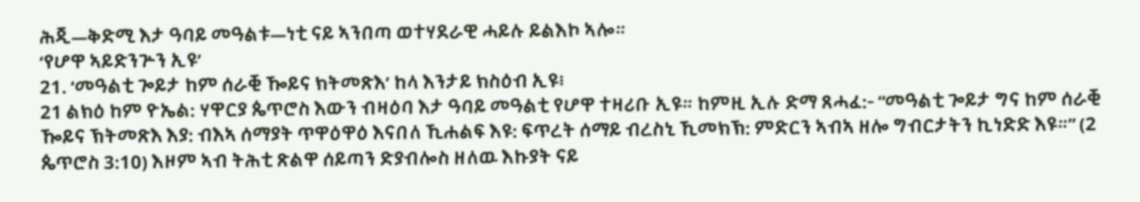ሕጂ—ቅድሚ እታ ዓባይ መዓልቱ—ነቲ ናይ ኣንበጣ ወተሃደራዊ ሓይሉ ይልእኮ ኣሎ።
‘የሆዋ ኣይድንጕን ኢዩ’
21. ‘መዓልቲ ጐይታ ከም ሰራቒ ዀይና ክትመጽእ’ ከላ እንታይ ክስዕብ ኢዩ፧
21 ልክዕ ከም ዮኤል: ሃዋርያ ጴጥሮስ እውን ብዛዕባ እታ ዓባይ መዓልቲ የሆዋ ተዛሪቡ ኢዩ። ከምዚ ኢሉ ድማ ጸሓፈ:- “መዓልቲ ጐይታ ግና ከም ሰራቒ ዀይና ኽትመጽእ እያ: ብእኣ ሰማያት ጥዋዕዋዕ እናበለ ኺሐልፍ እዩ: ፍጥረት ሰማይ ብረስኒ ኺመክኽ: ምድርን ኣብኣ ዘሎ ግብርታትን ኪነድድ እዩ።” (2 ጴጥሮስ 3:10) እዞም ኣብ ትሕቲ ጽልዋ ሰይጣን ድያብሎስ ዘለዉ እኩያት ናይ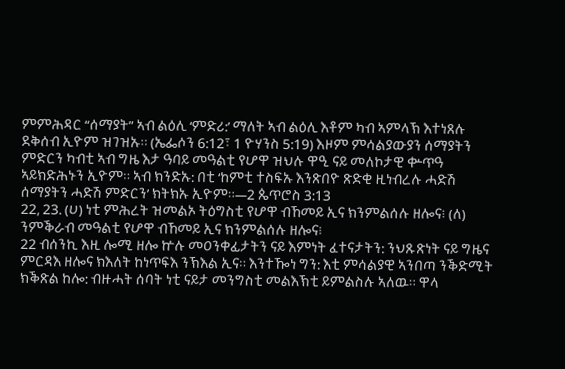ምምሕዳር “ሰማያት” ኣብ ልዕሊ ‘ምድሪ:’ ማለት ኣብ ልዕሊ እቶም ካብ ኣምላኽ እተነጸሉ ደቅሰብ ኢዮም ዝገዝኡ። (ኤፌሶን 6:12፣ 1 ዮሃንስ 5:19) እዞም ምሳልያውያን ሰማያትን ምድርን ካብቲ ኣብ ግዜ እታ ዓባይ መዓልቲ የሆዋ ዝህሉ ዋዒ ናይ መለኮታዊ ቍጥዓ ኣይክድሕኑን ኢዮም። ኣብ ክንድኡ: በቲ ‘ከምቲ ተስፍኡ እንጽበዮ ጽድቂ ዚነብረሉ ሓድሽ ሰማያትን ሓድሽ ምድርን’ ክትክኡ ኢዮም።—2 ጴጥሮስ 3:13
22, 23. (ሀ) ነቲ ምሕረት ዝመልኦ ትዕግስቲ የሆዋ ብኸመይ ኢና ክንምልሰሉ ዘሎና፧ (ለ) ንምቕራብ መዓልቲ የሆዋ ብኸመይ ኢና ክንምልሰሉ ዘሎና፧
22 ብሰንኪ እዚ ሎሚ ዘሎ ኵሉ መዐንቀፊታትን ናይ እምነት ፈተናታትን: ንህጹጽነት ናይ ግዜና ምርዳእ ዘሎና ክእለት ከነጥፍእ ንኽእል ኢና። እንተዀነ ግን: እቲ ምሳልያዊ ኣንበጣ ንቕድሚት ክቕጽል ከሎ: ብዙሓት ሰባት ነቲ ናይታ መንግስቲ መልእኽቲ ይምልስሉ ኣለዉ። ዋላ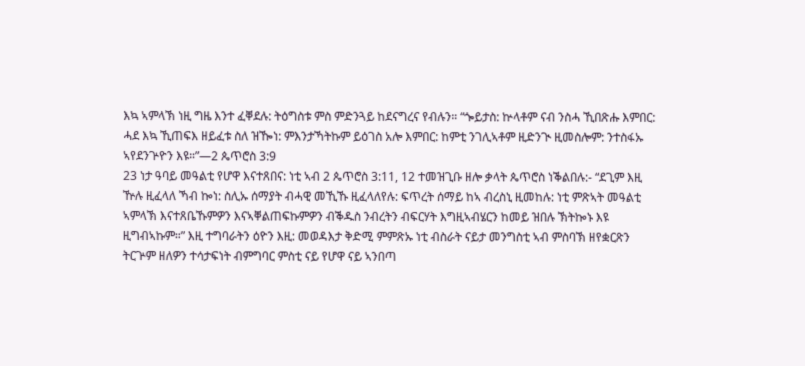እኳ ኣምላኽ ነዚ ግዜ እንተ ፈቐደሉ: ትዕግስቱ ምስ ምድንጓይ ከደናግረና የብሉን። “ጐይታስ: ኵላቶም ናብ ንስሓ ኺበጽሑ እምበር: ሓደ እኳ ኺጠፍእ ዘይፈቱ ስለ ዝዀነ: ምእንታኻትኩም ይዕገስ አሎ እምበር: ከምቲ ንገሊኣቶም ዚድንጒ ዚመስሎም: ንተስፋኡ ኣየደንጕዮን እዩ።”—2 ጴጥሮስ 3:9
23 ነታ ዓባይ መዓልቲ የሆዋ እናተጸበና: ነቲ ኣብ 2 ጴጥሮስ 3:11, 12 ተመዝጊቡ ዘሎ ቃላት ጴጥሮስ ነቕልበሉ:- “ደጊም እዚ ዅሉ ዚፈላለ ኻብ ኰነ: ስሊኡ ሰማያት ብሓዊ መኺኹ ዚፈላለየሉ: ፍጥረት ሰማይ ከኣ ብረስኒ ዚመከሉ: ነቲ ምጽኣት መዓልቲ ኣምላኽ እናተጸቤኹምዎን እናኣቐልጠፍኩምዎን ብቕዱስ ንብረትን ብፍርሃት እግዚኣብሄርን ከመይ ዝበሉ ኽትኰኑ እዩ ዚግብኣኩም።” እዚ ተግባራትን ዕዮን እዚ: መወዳእታ ቅድሚ ምምጽኡ ነቲ ብስራት ናይታ መንግስቲ ኣብ ምስባኽ ዘየቋርጽን ትርጕም ዘለዎን ተሳታፍነት ብምግባር ምስቲ ናይ የሆዋ ናይ ኣንበጣ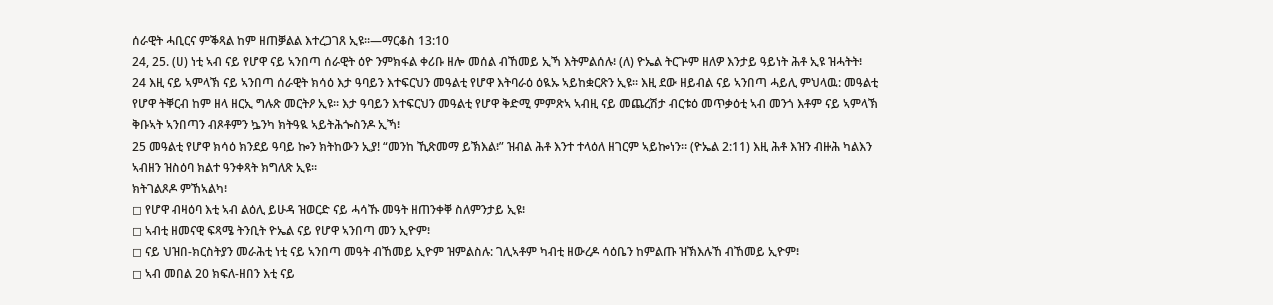ሰራዊት ሓቢርና ምቕጻል ከም ዘጠቓልል እተረጋገጸ ኢዩ።—ማርቆስ 13:10
24, 25. (ሀ) ነቲ ኣብ ናይ የሆዋ ናይ ኣንበጣ ሰራዊት ዕዮ ንምክፋል ቀሪቡ ዘሎ መሰል ብኸመይ ኢኻ እትምልሰሉ፧ (ለ) ዮኤል ትርጕም ዘለዎ እንታይ ዓይነት ሕቶ ኢዩ ዝሓትት፧
24 እዚ ናይ ኣምላኽ ናይ ኣንበጣ ሰራዊት ክሳዕ እታ ዓባይን እተፍርህን መዓልቲ የሆዋ እትባራዕ ዕዪኡ ኣይከቋርጽን ኢዩ። እዚ ደው ዘይብል ናይ ኣንበጣ ሓይሊ ምህላዉ: መዓልቲ የሆዋ ትቐርብ ከም ዘላ ዘርኢ ግሉጽ መርትዖ ኢዩ። እታ ዓባይን እተፍርህን መዓልቲ የሆዋ ቅድሚ ምምጽኣ ኣብዚ ናይ መጨረሽታ ብርቱዕ መጥቃዕቲ ኣብ መንጎ እቶም ናይ ኣምላኽ ቅቡኣት ኣንበጣን ብጾቶምን ኴንካ ክትዓዪ ኣይትሕጐስንዶ ኢኻ፧
25 መዓልቲ የሆዋ ክሳዕ ክንደይ ዓባይ ኰን ክትከውን ኢያ! “መንከ ኺጽመማ ይኽእል፧” ዝብል ሕቶ እንተ ተላዕለ ዘገርም ኣይኰነን። (ዮኤል 2:11) እዚ ሕቶ እዝን ብዙሕ ካልእን ኣብዘን ዝስዕባ ክልተ ዓንቀጻት ክግለጽ ኢዩ።
ክትገልጾዶ ምኸኣልካ፧
◻ የሆዋ ብዛዕባ እቲ ኣብ ልዕሊ ይሁዳ ዝወርድ ናይ ሓሳኹ መዓት ዘጠንቀቐ ስለምንታይ ኢዩ፧
◻ ኣብቲ ዘመናዊ ፍጻሜ ትንቢት ዮኤል ናይ የሆዋ ኣንበጣ መን ኢዮም፧
◻ ናይ ህዝበ-ክርስትያን መራሕቲ ነቲ ናይ ኣንበጣ መዓት ብኸመይ ኢዮም ዝምልስሉ: ገሊኣቶም ካብቲ ዘውረዶ ሳዕቤን ከምልጡ ዝኽእሉኸ ብኸመይ ኢዮም፧
◻ ኣብ መበል 20 ክፍለ-ዘበን እቲ ናይ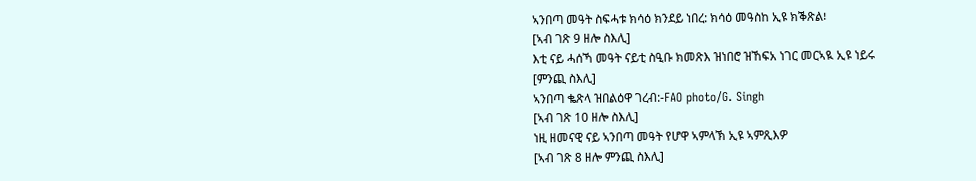ኣንበጣ መዓት ስፍሓቱ ክሳዕ ክንደይ ነበረ: ክሳዕ መዓስከ ኢዩ ክቕጽል፧
[ኣብ ገጽ 9 ዘሎ ስእሊ]
እቲ ናይ ሓሰኻ መዓት ናይቲ ስዒቡ ክመጽእ ዝነበሮ ዝኸፍአ ነገር መርኣዪ ኢዩ ነይሩ
[ምንጪ ስእሊ]
ኣንበጣ ቈጽላ ዝበልዕዋ ገረብ:-FAO photo/G. Singh
[ኣብ ገጽ 10 ዘሎ ስእሊ]
ነዚ ዘመናዊ ናይ ኣንበጣ መዓት የሆዋ ኣምላኽ ኢዩ ኣምጺእዎ
[ኣብ ገጽ 8 ዘሎ ምንጪ ስእሊ]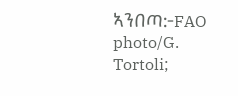ኣንበጣ:-FAO photo/G. Tortoli;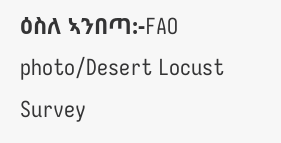ዕስለ ኣንበጣ:-FAO photo/Desert Locust Survey